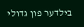בילדער פון גדולי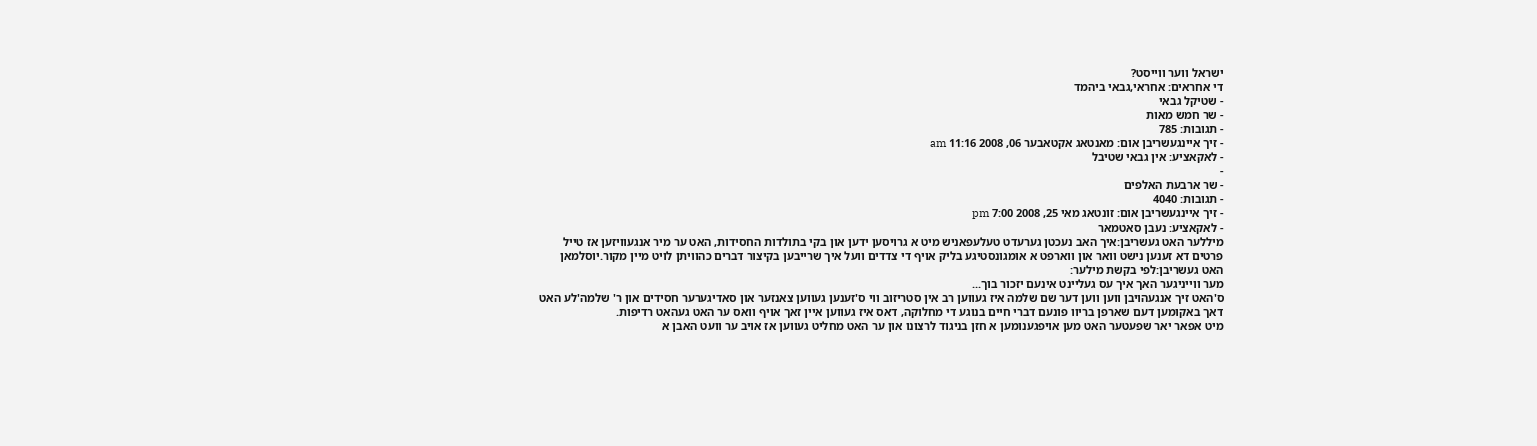ישראל ווער ווייסט?
די אחראים: אחראי,גבאי ביהמד
- שטיקל גבאי
- שר חמש מאות
- תגובות: 785
- זיך איינגעשריבן אום: מאנטאג אקטאבער 06, 2008 11:16 am
- לאקאציע: אין גבאי שטיבל
-
- שר ארבעת האלפים
- תגובות: 4040
- זיך איינגעשריבן אום: זונטאג מאי 25, 2008 7:00 pm
- לאקאציע: נעבן סאטמאר
מיללער האט געשריבן:איך האב נעכטן גערעדט טעלעפאניש מיט א גרויסען ידען און בקי בתולדות החסידות, האט ער מיר אנגעוויזען אז טייל פרטים דא זענען נישט וואר און ווארפט א אומגונסטיגע בליק אויף די צדדים וועל איך שרייבען בקיצור דברים כהוויתן לויט מיין מקור.יוסלמאן האט געשריבן:לפי בקשת מילער:
מער ווייניגער האך איך עס געליינט אינעם יזכור בוך...
ס'האט זיך אנגעהויבן ווען ווען דער שם שלמה איז געווען רב אין סטריזוב ווי ס'זענען געווען צאנזער און סאדיגערער חסידים און ר' שלמה'לע האט דאך באקומען דעם שארפן בריוו פונעם דברי חיים בנוגע די מחלוקה, דאס איז געווען איין זאך אויף וואס ער האט געהאט רדיפות.
מיט אפאר יאר שפעטער האט מען אויפגענומען א חזן בניגוד לרצונו און ער האט מחליט געווען אז אויב ער וועט האבן א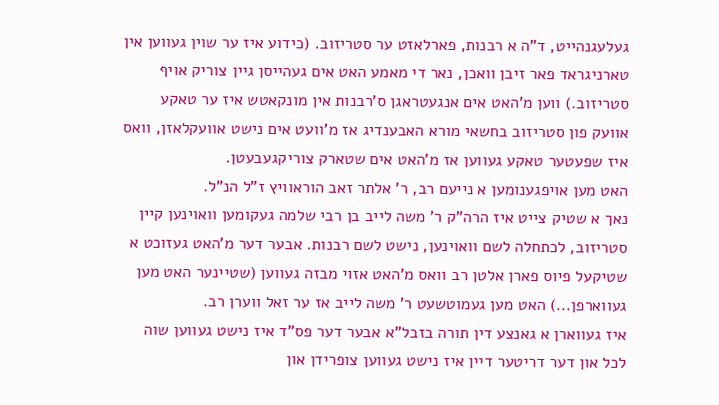געלעגנהייט, ד"ה א רבנות, פארלאזט ער סטריזוב. (כידוע איז ער שוין געווען אין טארניגראד פאר זיבן וואכן, נאר די מאמע האט אים געהייסן גיין צוריק אויף סטריזוב.) ווען מ'האט אים אנגעטראגן ס'רבנות אין מונקאטש איז ער טאקע אוועק פון סטריזוב בחשאי מורא האבענדיג אז מ'וועט אים נישט אוועקלאזן, וואס איז שפעטער טאקע געווען אז מ'האט אים שטארק צוריקגעבעטן.
האט מען אויפגענומען א נייעם רב, ר' אלתר זאב הוראוויץ ז"ל הנ"ל.
נאך א שטיק צייט איז הרה"ק ר' משה לייב בן רבי שלמה געקומען וואוינען קיין סטריזוב, לכתחלה לשם וואוינען, נישט לשם רבנות. אבער דער מ'האט געזוכט א שטיקעל פיוס פארן אלטן רב וואס מ'האט אזוי מבזה געווען (שטיינער האט מען געווארפן...) האט מען געמוטשעט ר' משה לייב אז ער זאל ווערן רב.
איז געווארן א גאנצע דין תורה בזבל"א אבער דער פס"ד איז נישט געווען שוה לכל און דער דריטער דיין איז נישט געווען צופרידן און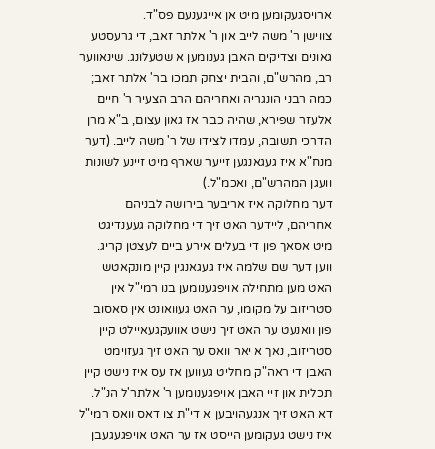ארויסגעקומען מיט אן אייגענעם פס"ד.
צווישן ר' משה לייב און ר' אלתר זאב, די גרעסטע גאונים וצדיקים האבן גענומען א שטעלונג. שינאווער רב, מהרש"ם, והבית יצחק תמכו בר' אלתר זאב; כמה רבני הונגריה ואחריהם הרב הצעיר ר' חיים אלעזר שפירא, שהיה כבר אז גאון עצום, ב"א מרן הדרכי תשובה, עמדו לצידו של ר' משה לייב. (דער מנח"א איז געגאנגען זייער שארף מיט זיינע לשונות וועגן המהרש"ם, ואכמ"ל.)
דער מחלוקה איז אריבער בירושה לבניהם אחריהם, ליידער האט זיך די מחלוקה געענדיגט מיט אסאך פון די בעלים אירע ביים לעצטן קריג.
ווען דער שם שלמה איז געגאנגין קיין מונקאטש האט מען מתחילה אויפגענומען בנו רמי"ל אין סטריזוב על מקומו, ער האט געוואונט אין סאסוב פון וואנעט ער האט זיך נישט אוועקגעאיילט קיין סטריזוב, נאך א יאר וואס ער האט זיך געזוימט האבן די ראה"ק מחליט געווען אז עס איז נישט קיין תכלית און זיי האבן אויפגענומען ר' אלתר'ל הנ"ל.
דא האט זיך אנגעהויבען א די"ת צו דאס וואס רמי"ל איז נישט געקומען הייסט אז ער האט אויפגעגעבן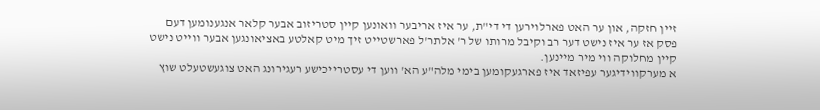זיין חזקה, און ער האט פארלוירען די די"ת, ער איז אריבער וואונען קיין סטריזוב אבער קלאר אנגענומען דעם פסק אז ער איז נישט דער רב וקיבל מרותו של ר' אלתר'ל פארשטייט זיך מיט קאלטע באציאונגען אבער ווייט נישט קיין מחלוקה ווי מיר מיינען.
א מערקווידיגער עפיזאד איז פארגעקומען בימי מלה"ע הא' ווען די עסטרייכישע רעגירונג האט צוגעשטעלט שוץ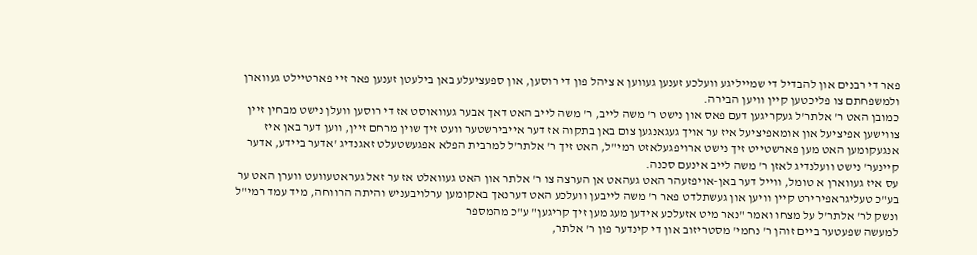פאר די רבנים און להבדיל די שמייליגע וועלכע זענען געווען א ציהל פון די רוסען, און ספעציעלע באן בילעטן זענען פאר זיי פארטיילט געווארן ולמשפחתם צו פליכטען קיין וויען הבירה.
כמובן האט ר' אלתר'ל געקריגען דעם פאס און נישט ר' משה לייב, ר' משה לייב האט דאך אבער געוואוסט אז די רוסען וועלן נישט מבחין זיין צווישען אפיציעל און אומאפיציעל איז ער אויך געגאנגען צום באן בתקוה אז דער אייבירשטער וועט זיך שוין מרחם זיין, ווען דער באן איז אנגעקומען האט מען פארשטייט זיך נישט ארויפגעלאזט רמי"ל, האט זיך ר' אלתר'ל למרבית הפלא אפגעשטעלט זאגנדיג 'אדער ביידע, אדער קיינער' נישט וועלנדיג לאזן ר' משה לייב אינעם סכנה.
עס איז געווארן א טומל, ווייל דער באן-אויפזעהר האט געהאט אן הערצה צו ר' אלתר און האט געוואלט אז ער זאל געראטעוועט ווערן האט ער בע"כ טעליגראפירירט קיין וויען און געשתלדט פאר ר' משה לייבען וועלכע האט דערנאך באקומען ערלויבעניש והיתה הרווחה, מיד עמד רמי"ל ונשק לר' אלתר'ל על מצחו ואמר "נאר מיט אזעלכע אידען מעג מען זיך קריגען" ע"כ מהמספר
למעשה שפעטער ביים זוהן ר' נחמי' מסטריזוב און די קינדער פון ר' אלתר,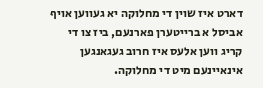דארט איז שוין די מחלוקה יא געווען אויף אביסל א ברייטערן פארנעם, ביז צו די קריג ווען אלעס איז חרוב געגאנגען אינאיינעם מיט די מחלוקה.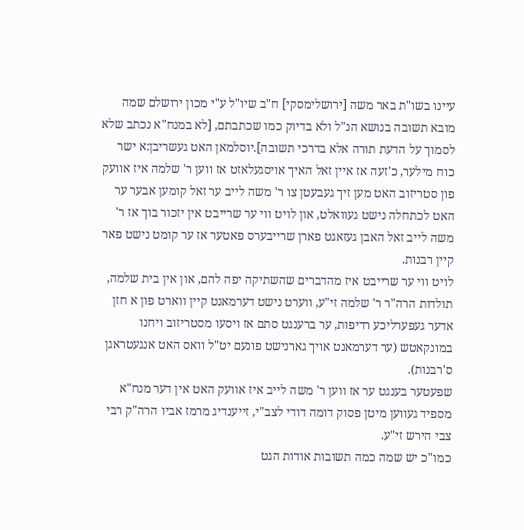עיינו בשו"ת באר משה [ירושלימסקי] ח"ב שיו"ל ע"י מכון ירושלם שמה מובא תשובה בנושא הנ"ל ולא בדיוק כמו שכתבתם, [לא במנח"א נכתב שלא לסמוך על הדעת תורה אלא בדרכי תשובה].יוסלמאן האט געשריבן:א ישר כוח מילער, כ'זעה אז איין זאל האיך אויסגעלאזט אז ווען ר' שלמה איז אוועק פון סטריזוב האט מען זיך געבעטן צו ר' משה לייב ער זאל קומען אבער ער האט לכתחלה נישט געוואלט, און לויט ווי ער שרייבט אין יזכור בוך אז ר' משה לייב זאל האבן געזאגט פארן שרייבערס פאטער אז ער קומט נישט פאר קיין רבנות.
לויט ווי ער שרייבט איז מהדברים שהשתיקה יפה להם, און אין בית שלמה, תולדות הרה"ר ר' שלמה זי"ע, ווערט נישט דערמאנט קיין ווארט פון א חזן אדער געפערליכע רדיפות, ער ברענגט סתם אז ויסעו מסטריזוב ויחנו במונקאטש (ער דערמאנט אויך גארנישט פונעם יט"ל וואס האט אנגעטראגן ס'רבנות).
שפעטער בענגט ער אז ווען ר' משה לייב איז אוועק האט אין דער מנח"א מספיד געווען מיטן פסוק דומה דודי לצב"י, זייענדיג מרמז אביו הרה"ק רבי צבי הירש זי"ע.
כמו"כ יש שמה כמה תשובות אודות הגט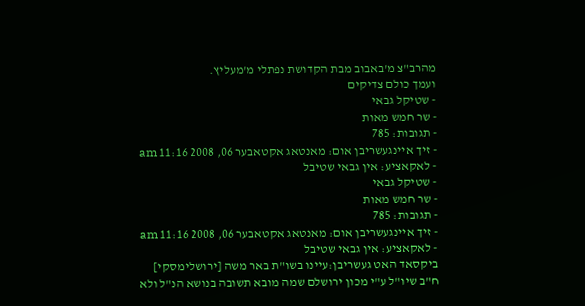מהרב"צ מ'באבוב מבת הקדושת נפתלי מ'מעליץ.
ועמך כולם צדיקים
- שטיקל גבאי
- שר חמש מאות
- תגובות: 785
- זיך איינגעשריבן אום: מאנטאג אקטאבער 06, 2008 11:16 am
- לאקאציע: אין גבאי שטיבל
- שטיקל גבאי
- שר חמש מאות
- תגובות: 785
- זיך איינגעשריבן אום: מאנטאג אקטאבער 06, 2008 11:16 am
- לאקאציע: אין גבאי שטיבל
ביקסאד האט געשריבן:עיינו בשו"ת באר משה [ירושלימסקי] ח"ב שיו"ל ע"י מכון ירושלם שמה מובא תשובה בנושא הנ"ל ולא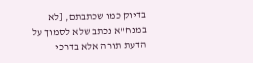בדיוק כמו שכתבתם, [לא במנח"א נכתב שלא לסמוך על הדעת תורה אלא בדרכי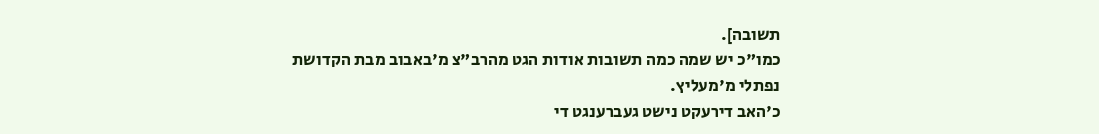תשובה].
כמו"כ יש שמה כמה תשובות אודות הגט מהרב"צ מ'באבוב מבת הקדושת נפתלי מ'מעליץ.
כ'האב דירעקט נישט געברענגט די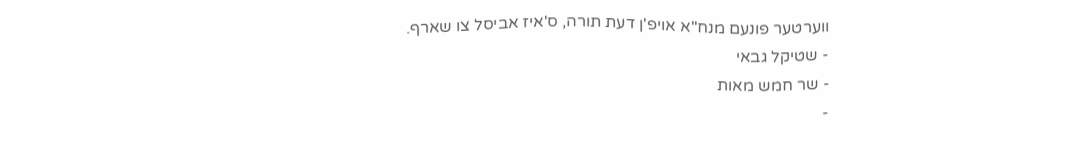ווערטער פונעם מנח"א אויפ'ן דעת תורה, ס'איז אביסל צו שארף.
- שטיקל גבאי
- שר חמש מאות
-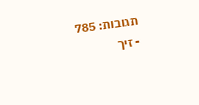תגובות: 785
- זיך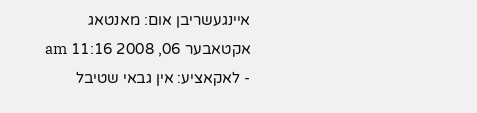איינגעשריבן אום: מאנטאג אקטאבער 06, 2008 11:16 am
- לאקאציע: אין גבאי שטיבל